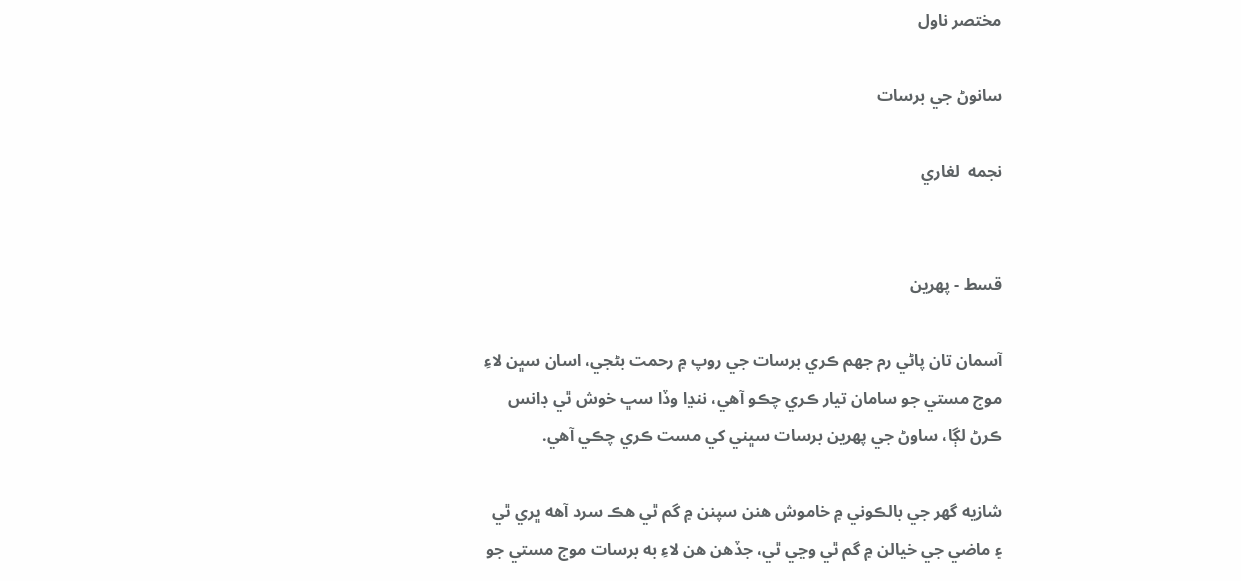مختصر ناول

سانوڻ جي برسات

نجمه  لغاري


قسط - پهرين

آسمان تان پاڻي رم جهم ڪري برسات جي روپ ۾ رحمت بڻجي، اسان سڀن لاءِ موج مستي جو سامان تيار ڪري چڪو آهي، ننڍا وڏا سڀ خوش ٿي ڊانس ڪرڻ لڳا، ساوڻ جي پهرين برسات سڀني کي مست ڪري چڪي آهي.

شازيه گهر جي بالڪوني ۾ خاموش هنن سپنن ۾ گم ٿي هڪ سرد آهه ڀري ٿي ۽ ماضي جي خيالن ۾ گم ٿي وڃي ٿي، جڏهن هن لاءِ به برسات موج مستي جو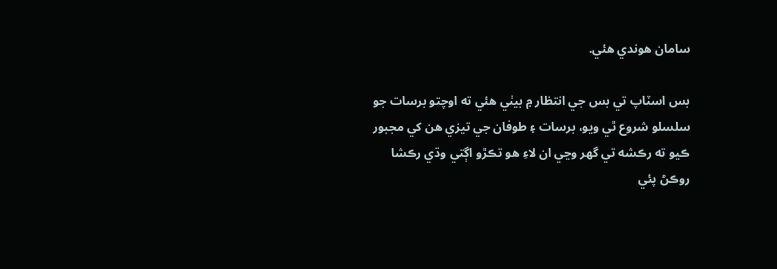سامان هوندي هئي.

بس اسٽاپ تي بس جي انتظار ۾ بيٺي هئي ته اوچتو برسات جو سلسلو شروع ٿي ويو، برسات ۽ طوفان جي تيزي هن کي مجبور ڪيو ته رڪشه تي گهر وڃي ان لاءِ هو تڪڙو اڳتي وڌي رڪشا روڪڻ پئي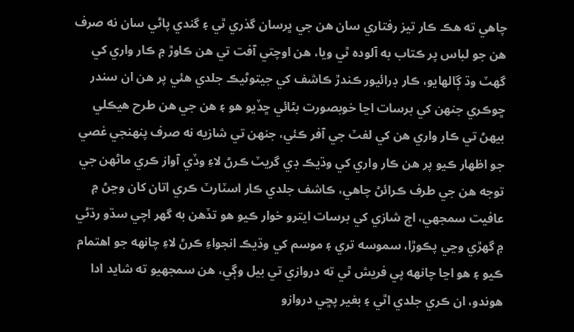چاهي ته هڪ ڪار تيز رفتاري سان هن جي ڀرسان گذري ٿي ۽ گندي پاڻي سان نه صرف هن جو لباس پر ڪتاب به آلوده ٿي ويا، هن اوچتي آفت تي هن ڪاوڙ ۾ ڪار واري کي گهٽ وڌ ڳالهايو، ڪار ڊرائيور ڪندڙ ڪاشف کي جيتوڻيڪ جلدي هئي پر هن ان سندر ڇوڪري جنهن کي برسات اڃا خوبصورت بڻائي ڇڏيو هو ۽ هن جي هن طرح هيڪلي بيهڻ تي ڪار واري هن کي لفٽ جي آفر ڪئي، جنهن تي شازيه نه صرف پنهنجي غصي جو اظهار ڪيو پر هن ڪار واري کي وڌيڪ ڊي گريٽ ڪرڻ لاءِ وڏي آواز ڪري ماڻهن جي توجه هن جي طرف ڪرائڻ چاهي، ڪاشف جلدي ڪار اسٽارٽ ڪري اتان کان وڃڻ ۾ عافيت سمجهي، اڄ شازي کي برسات ايترو خوار ڪيو هو تڏهن به گهر اچي سڌو رڌڻي ۾ گهڙي وڃي پڪوڙا، سموسه تري ۽ موسم کي وڌيڪ انجواءِ ڪرڻ لاءِ چانهه جو اهتمام ڪيو ۽ هو اڃا چانهه پي فريش ٿي ته دروازي تي بيل وڳي، هن سمجهيو ته شايد ادا هوندو، ان ڪري جلدي اٿي ۽ بغير پڇي دروازو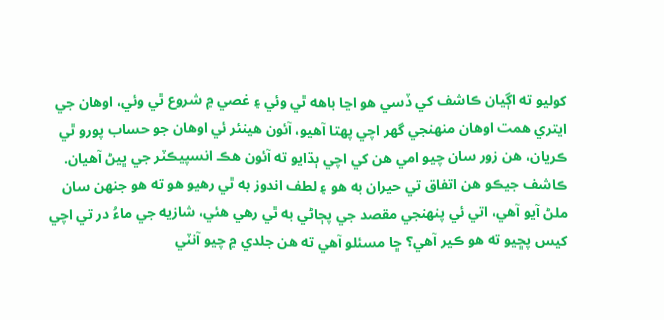کوليو ته اڳيان ڪاشف کي ڏسي هو اڃا باهه ٿي وئي ۽ غصي ۾ شروع ٿي وئي، اوهان جي ايتري همت اوهان منهنجي گهر اچي پهتا آهيو، آئون هينئر ئي اوهان جو حساب پورو ٿي ڪريان، هن زور سان چيو امي هن کي اچي ٻڌايو ته آئون هڪ انسپيڪٽر جي ڀيڻ آهيان. ڪاشف جيڪو هن اتفاق تي حيران به هو ۽ لطف اندوز به ٿي رهيو هو ته هو جنهن سان ملڻ آيو آهي، اتي ئي پنهنجي مقصد جي پڄاڻي به ٿي رهي هئي، شازيه جي ماءُ در تي اچي کيس پڇيو ته هو ڪير آهي؟ ڇا مسئلو آهي ته هن جلدي ۾ چيو آنٽي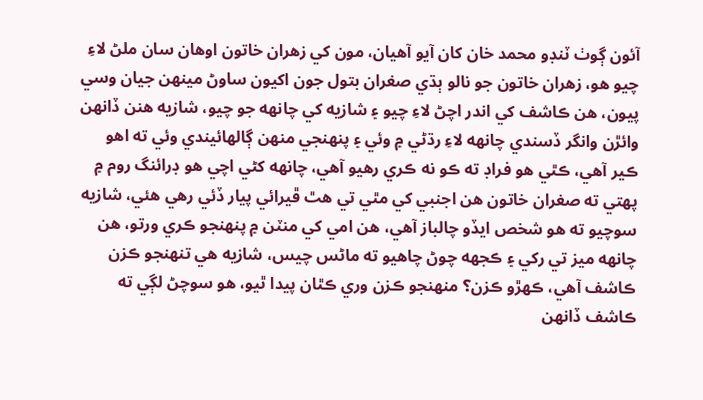آئون ڳوٺ ٽنڊو محمد خان کان آيو آهيان، مون کي زهران خاتون اوهان سان ملڻ لاءِ چيو هو، زهران خاتون جو نالو ٻڌي صغران بتول جون اکيون ساوڻ مينهن جيان وسي پيون، هن ڪاشف کي اندر اچڻ لاءِ چيو ۽ شازيه کي چانهه جو چيو، شازيه هنن ڏانهن وائڙن وانگر ڏسندي چانهه لاءِ رڌڻي ۾ وئي ۽ پنهنجي منهن ڳالهائيندي وئي ته اهو ڪير آهي، ڪٿي هو فراڊ ته ڪو نه ڪري رهيو آهي، چانهه کڻي اچي هو ڊرائنگ روم ۾ پهتي ته صغران خاتون هن اجنبي کي مٿي تي هٿ ڦيرائي پيار ڏئي رهي هئي، شازيه سوچيو ته هو شخص ايڏو چالباز آهي، هن امي کي منٽن ۾ پنهنجو ڪري ورتو، هن چانهه ميز تي رکي ۽ ڪجهه چوڻ چاهيو ته ماڻس چيس، شازيه هي تنهنجو ڪزن ڪاشف آهي، ڪهڙو ڪزن؟ منهنجو ڪزن وري ڪٿان پيدا ٿيو، هو سوچڻ لڳي ته ڪاشف ڏانهن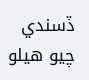ڏسندي چيو هيلو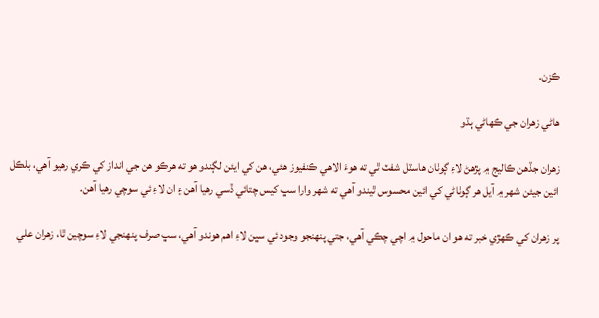ڪزن.

هاڻي زهران جي ڪهاڻي ٻڌو

زهران جڏهن ڪاليج ۾ پڙهڻ لاءِ ڳوٺان هاسٽل شفٽ ٿي ته هوءَ الاهي ڪنفيوز هئي، هن کي ايئن لڳندو هو ته هرڪو هن جي انداز کي ڪري رهيو آهي، بلڪل ائين جيئن شهر ۾ آيل هر ڳوٺاڻي کي ائين محسوس ٿيندو آهي ته شهر وارا سڀ کيس چتائي ڏسي رهيا آهن ۽ ان لاءِ ئي سوچي رهيا آهن.

پر زهران کي ڪهڙي خبر ته هو ان ماحول ۾ اچي چڪي آهي، جتي پنهنجو وجود ئي سڀن لاءِ اهم هوندو آهي، سڀ صرف پنهنجي لاءِ سوچين ٿا، زهران علي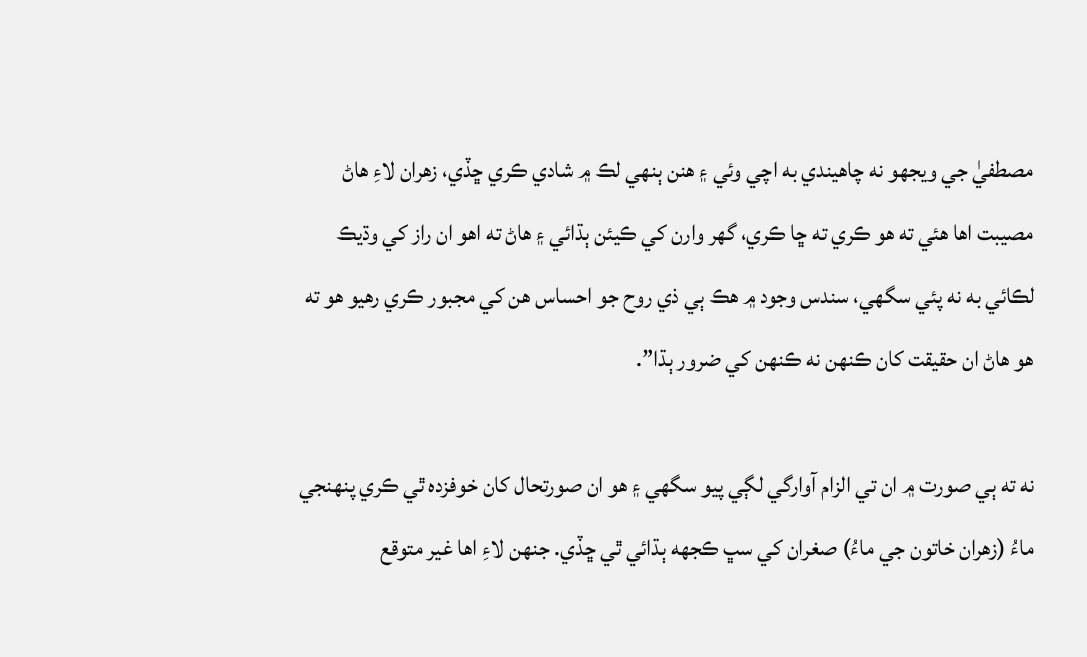مصطفيٰ جي ويجهو نه چاهيندي به اچي وئي ۽ هنن ٻنهي لڪ ۾ شادي ڪري ڇڏي، زهران لاءِ هاڻ مصيبت اها هئي ته هو ڪري ته ڇا ڪري، گهر وارن کي ڪيئن ٻڌائي ۽ هاڻ ته اهو ان راز کي وڌيڪ لڪائي به نه پئي سگهي، سندس وجود ۾ هڪ ٻي ذي روح جو احساس هن کي مجبور ڪري رهيو هو ته هو هاڻ ان حقيقت کان ڪنهن نه ڪنهن کي ضرور ٻڌا”.

نه ته ٻي صورت ۾ ان تي الزام آوارگي لڳي پيو سگهي ۽ هو ان صورتحال کان خوفزده ٿي ڪري پنهنجي ماءُ (زهران خاتون جي ماءُ) صغران کي سڀ ڪجهه ٻڌائي ٿي ڇڏي. جنهن لاءِ اها غير متوقع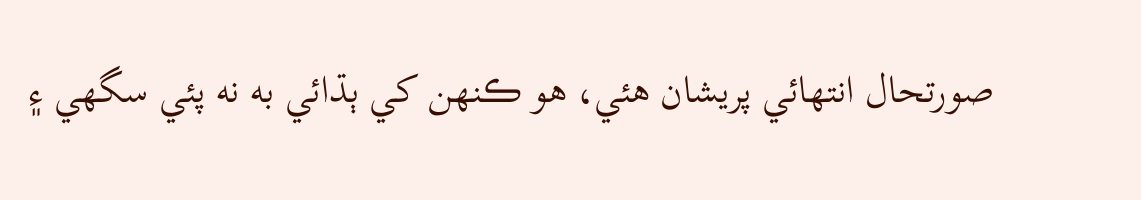صورتحال انتهائي پريشان هئي، هو ڪنهن کي ٻڌائي به نه پئي سگهي ۽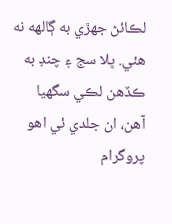لڪائڻ جهڙي به ڳالهه نه هئي. ڀلا سج ۽ چنڊ به ڪڏهن لڪي سگهيا آهن، ان جلدي ئي اهو پروگرام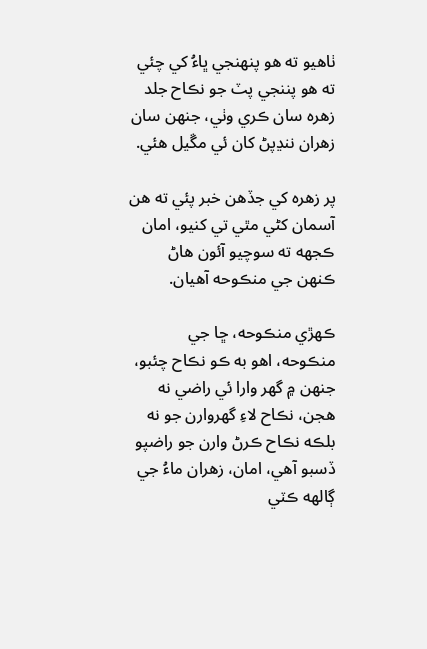ٺاهيو ته هو پنهنجي ڀاءُ کي چئي ته هو پننجي پٽ جو نڪاح جلد زهره سان ڪري وٺي، جنهن سان زهران ننڍپڻ کان ئي مڱيل هئي.

پر زهره کي جڏهن خبر پئي ته هن آسمان کڻي مٿي تي کنيو، امان ڪجهه ته سوچيو آئون هاڻ ڪنهن جي منڪوحه آهيان.

ڪهڙي منڪوحه، ڇا جي منڪوحه، اهو به ڪو نڪاح چئبو، جنهن ۾ گهر وارا ئي راضي نه هجن، نڪاح لاءِ گهروارن جو نه بلڪه نڪاح ڪرڻ وارن جو راضپو ڏسبو آهي، امان، زهران ماءُ جي ڳالهه ڪٽي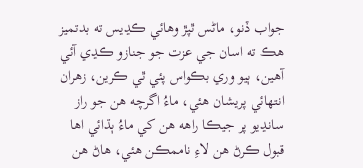جواب ڏنو، ماڻس ٿپڙ وهائي ڪڍيس ته بدتميز هڪ ته اسان جي عزت جو جنازو ڪڍي آئي آهين، ٻيو وري بڪواس پئي ٿي ڪرين، زهران انتهائي پريشان هئي، ماءُ اگرچه هن جو راز سانڍيو پر جيڪا راهه هن کي ماءُ ٻڌائي اها قبول ڪرڻ هن لاءِ ناممڪن هئي، هاڻ هن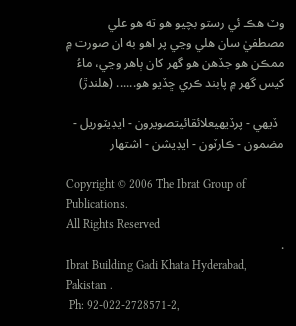وٽ هڪ ئي رستو بچيو هو ته هو علي مصطفيٰ سان هلي وڃي پر اهو به ان صورت ۾ ممڪن هو جڏهن هو گهر کان ٻاهر وڃي، ماءُ کيس گهر ۾ پابند ڪري ڇڏيو هو...... (هلندڙ)

  ڏيهي - پرڏيهيعلائقائيتصويرون - ايڊيٽوريل - مضمون - ڪارٽون - ايڊيشن - اشتهار

Copyright © 2006 The Ibrat Group of Publications.
All Rights Reserved
.
Ibrat Building Gadi Khata Hyderabad, Pakistan .
 Ph: 92-022-2728571-2,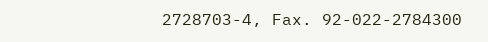2728703-4, Fax. 92-022-2784300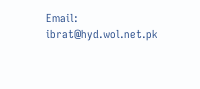Email: ibrat@hyd.wol.net.pk